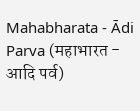Mahabharata - Ādi Parva (महाभारत - आदि पर्व)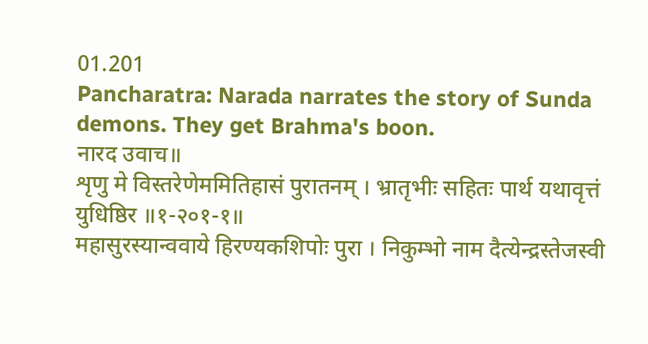01.201
Pancharatra: Narada narrates the story of Sunda demons. They get Brahma's boon.
नारद उवाच॥
शृणु मे विस्तरेणेममितिहासं पुरातनम् । भ्रातृभीः सहितः पार्थ यथावृत्तं युधिष्ठिर ॥१-२०१-१॥
महासुरस्यान्ववाये हिरण्यकशिपोः पुरा । निकुम्भो नाम दैत्येन्द्रस्तेजस्वी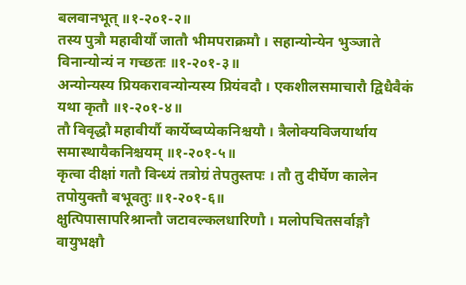बलवानभूत् ॥१-२०१-२॥
तस्य पुत्रौ महावीर्यौ जातौ भीमपराक्रमौ । सहान्योन्येन भुञ्जाते विनान्योन्यं न गच्छतः ॥१-२०१-३॥
अन्योन्यस्य प्रियकरावन्योन्यस्य प्रियंवदौ । एकशीलसमाचारौ द्विधैवैकं यथा कृतौ ॥१-२०१-४॥
तौ विवृद्धौ महावीर्यौ कार्येष्वप्येकनिश्चयौ । त्रैलोक्यविजयार्थाय समास्थायैकनिश्चयम् ॥१-२०१-५॥
कृत्वा दीक्षां गतौ विन्ध्यं तत्रोग्रं तेपतुस्तपः । तौ तु दीर्घेण कालेन तपोयुक्तौ बभूवतुः ॥१-२०१-६॥
क्षुत्पिपासापरिश्रान्तौ जटावल्कलधारिणौ । मलोपचितसर्वाङ्गौ वायुभक्षौ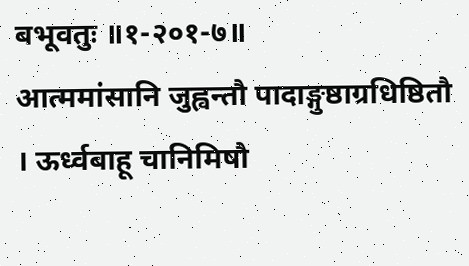बभूवतुः ॥१-२०१-७॥
आत्ममांसानि जुह्वन्तौ पादाङ्गुष्ठाग्रधिष्ठितौ । ऊर्ध्वबाहू चानिमिषौ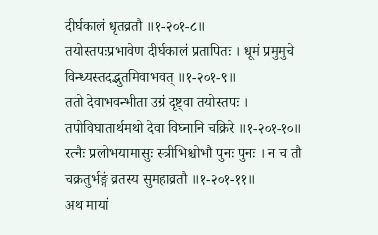दीर्घकालं धृतव्रतौ ॥१-२०१-८॥
तयोस्तपःप्रभावेण दीर्घकालं प्रतापितः । धूमं प्रमुमुचे विन्ध्यस्तदद्भुतमिवाभवत् ॥१-२०१-९॥
ततो देवाभवन्भीता उग्रं दृष्ट्वा तयोस्तपः । तपोविघातार्थमथो देवा विघ्नानि चक्रिरे ॥१-२०१-१०॥
रत्नैः प्रलोभयामासुः स्त्रीभिश्चोभौ पुनः पुनः । न च तौ चक्रतुर्भङ्गं व्रतस्य सुमहाव्रतौ ॥१-२०१-११॥
अथ मायां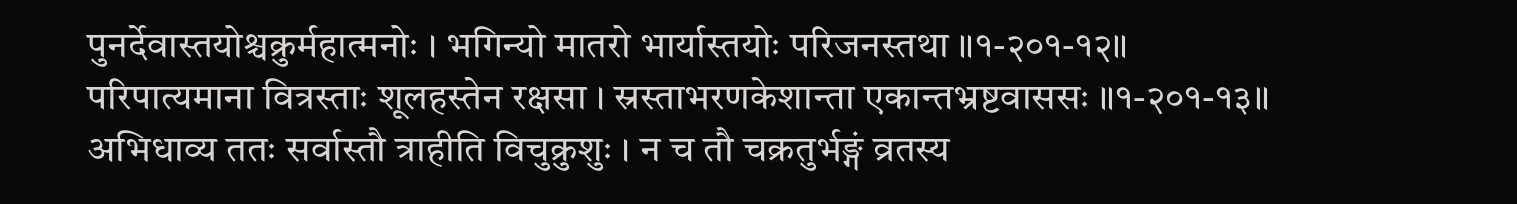पुनर्देवास्तयोश्चक्रुर्महात्मनोः । भगिन्यो मातरो भार्यास्तयोः परिजनस्तथा ॥१-२०१-१२॥
परिपात्यमाना वित्रस्ताः शूलहस्तेन रक्षसा । स्रस्ताभरणकेशान्ता एकान्तभ्रष्टवाससः ॥१-२०१-१३॥
अभिधाव्य ततः सर्वास्तौ त्राहीति विचुक्रुशुः । न च तौ चक्रतुर्भङ्गं व्रतस्य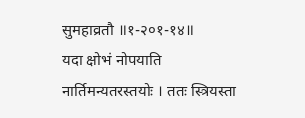सुमहाव्रतौ ॥१-२०१-१४॥
यदा क्षोभं नोपयाति नार्तिमन्यतरस्तयोः । ततः स्त्रियस्ता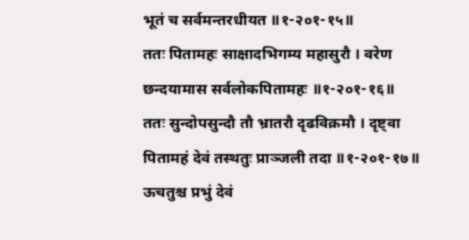भूतं च सर्वमन्तरधीयत ॥१-२०१-१५॥
ततः पितामहः साक्षादभिगम्य महासुरौ । वरेण छन्दयामास सर्वलोकपितामहः ॥१-२०१-१६॥
ततः सुन्दोपसुन्दौ तौ भ्रातरौ दृढविक्रमौ । दृष्ट्वा पितामहं देवं तस्थतुः प्राञ्जली तदा ॥१-२०१-१७॥
ऊचतुश्च प्रभुं देवं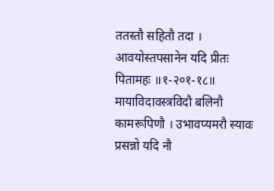ततस्तौ सहितौ तदा । आवयोस्तपसानेन यदि प्रीतः पितामहः ॥१-२०१-१८॥
मायाविदावस्त्रविदौ बलिनौ कामरूपिणौ । उभावप्यमरौ स्यावः प्रसन्नो यदि नौ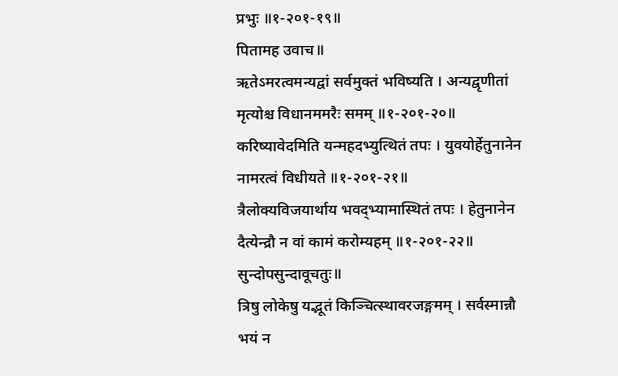प्रभुः ॥१-२०१-१९॥
पितामह उवाच॥
ऋतेऽमरत्वमन्यद्वां सर्वमुक्तं भविष्यति । अन्यद्वृणीतां मृत्योश्च विधानममरैः समम् ॥१-२०१-२०॥
करिष्यावेदमिति यन्महदभ्युत्थितं तपः । युवयोर्हेतुनानेन नामरत्वं विधीयते ॥१-२०१-२१॥
त्रैलोक्यविजयार्थाय भवद्भ्यामास्थितं तपः । हेतुनानेन दैत्येन्द्रौ न वां कामं करोम्यहम् ॥१-२०१-२२॥
सुन्दोपसुन्दावूचतुः॥
त्रिषु लोकेषु यद्भूतं किञ्चित्स्थावरजङ्गमम् । सर्वस्मान्नौ भयं न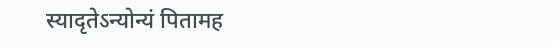स्यादृतेऽन्योन्यं पितामह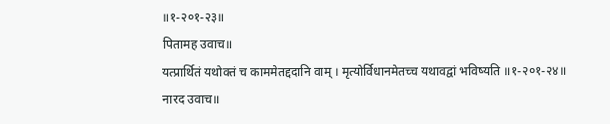॥१-२०१-२३॥
पितामह उवाच॥
यत्प्रार्थितं यथोक्तं च काममेतद्ददानि वाम् । मृत्योर्विधानमेतच्च यथावद्वां भविष्यति ॥१-२०१-२४॥
नारद उवाच॥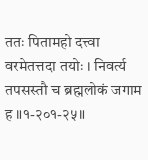ततः पितामहो दत्त्वा वरमेतत्तदा तयोः । निवर्त्य तपसस्तौ च ब्रह्मलोकं जगाम ह ॥१-२०१-२५॥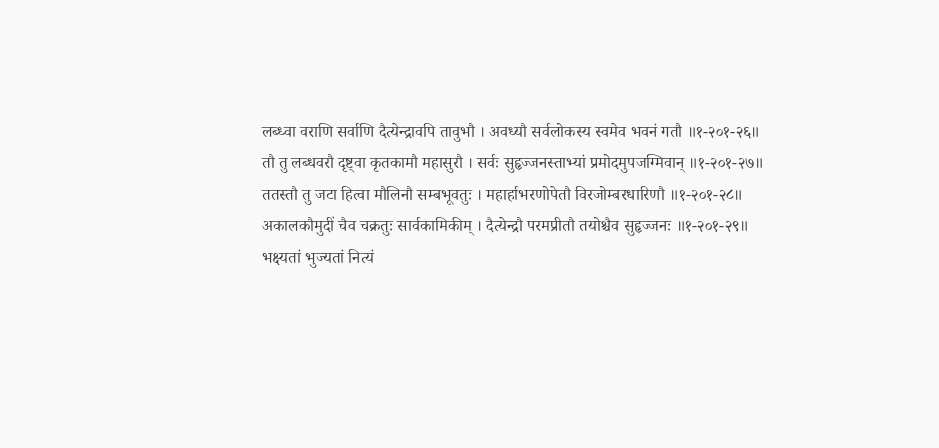लब्ध्वा वराणि सर्वाणि दैत्येन्द्रावपि तावुभौ । अवध्यौ सर्वलोकस्य स्वमेव भवनं गतौ ॥१-२०१-२६॥
तौ तु लब्धवरौ दृष्ट्वा कृतकामौ महासुरौ । सर्वः सुहृज्जनस्ताभ्यां प्रमोदमुपजग्मिवान् ॥१-२०१-२७॥
ततस्तौ तु जटा हित्वा मौलिनौ सम्बभूवतुः । महार्हाभरणोपेतौ विरजोम्बरधारिणौ ॥१-२०१-२८॥
अकालकौमुदीं चैव चक्रतुः सार्वकामिकीम् । दैत्येन्द्रौ परमप्रीतौ तयोश्चैव सुहृज्जनः ॥१-२०१-२९॥
भक्ष्यतां भुज्यतां नित्यं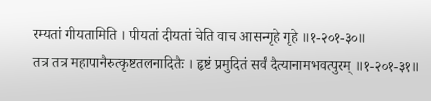रम्यतां गीयतामिति । पीयतां दीयतां चेति वाच आसन्गृहे गृहे ॥१-२०१-३०॥
तत्र तत्र महापानैरुत्कृष्टतलनादितैः । हृष्टं प्रमुदितं सर्वं दैत्यानामभवत्पुरम् ॥१-२०१-३१॥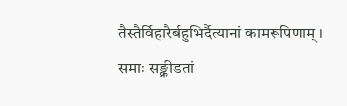तैस्तैर्विहारैर्बहुभिर्दैत्यानां कामरूपिणाम् । समाः सङ्क्रीडतां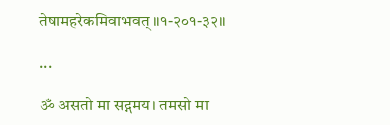तेषामहरेकमिवाभवत् ॥१-२०१-३२॥

...

ॐ असतो मा सद्गमय। तमसो मा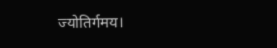ज्योतिर्गमय।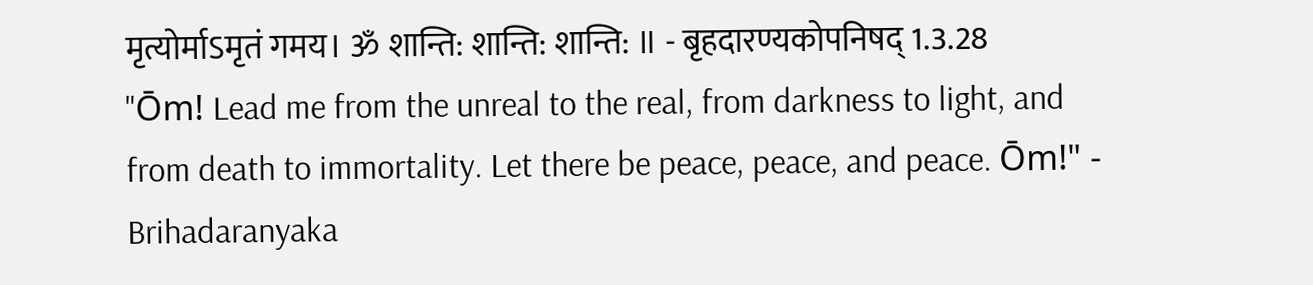मृत्योर्माऽमृतं गमय। ॐ शान्ति: शान्ति: शान्ति: ॥ - बृहदारण्यकोपनिषद् 1.3.28
"Ōm! Lead me from the unreal to the real, from darkness to light, and from death to immortality. Let there be peace, peace, and peace. Ōm!" - Brihadaranyaka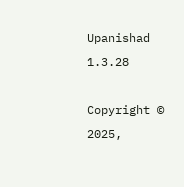Upanishad 1.3.28

Copyright © 2025,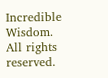Incredible Wisdom.
All rights reserved.